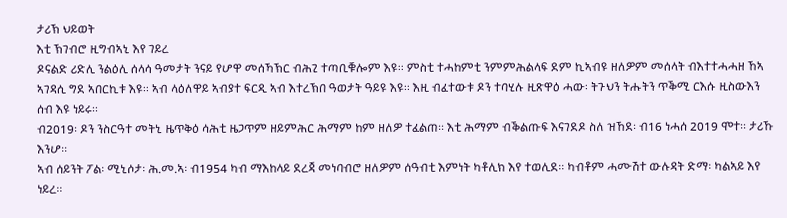ታሪኽ ህይወት
እቲ ኽገብሮ ዚግብኣኒ እየ ገይረ
ዶናልድ ሪድሊ ንልዕሊ ሰላሳ ዓመታት ንናይ የሆዋ መሰኻኽር ብሕጊ ተጣቢቑሎም እዩ። ምስቲ ተሓከምቲ ንምምሕልላፍ ደም ኪኣብዩ ዘለዎም መሰላት ብእተተሓሓዘ ኸኣ ኣገዳሲ ግደ ኣበርኪቱ እዩ። ኣብ ላዕለዋይ ኣብያተ ፍርዲ ኣብ እተረኽበ ዓወታት ዓይዩ እዩ። እዚ ብፈተውቱ ዶን ተባሂሉ ዚጽዋዕ ሓው፡ ትጉህን ትሑትን ጥቕሚ ርእሱ ዚስውእን ሰብ እዩ ነይሩ።
ብ2019፡ ዶን ንስርዓተ መትኒ ዜጥቅዕ ሳሕቲ ዜጋጥም ዘይምሕር ሕማም ከም ዘለዎ ተፈልጠ። እቲ ሕማም ብቕልጡፍ እናገደዶ ስለ ዝኸደ፡ ብ16 ነሓሰ 2019 ሞተ። ታሪኹ እንሆ።
ኣብ ሰይንት ፖል፡ ሚኒሶታ፡ ሕ.መ.ኣ፡ ብ1954 ካብ ማእከላይ ደረጃ መነባብሮ ዘለዎም ሰዓብቲ እምነት ካቶሊክ እየ ተወሊደ። ካብቶም ሓሙሽተ ውሉዳት ድማ፡ ካልኣይ እየ ነይረ።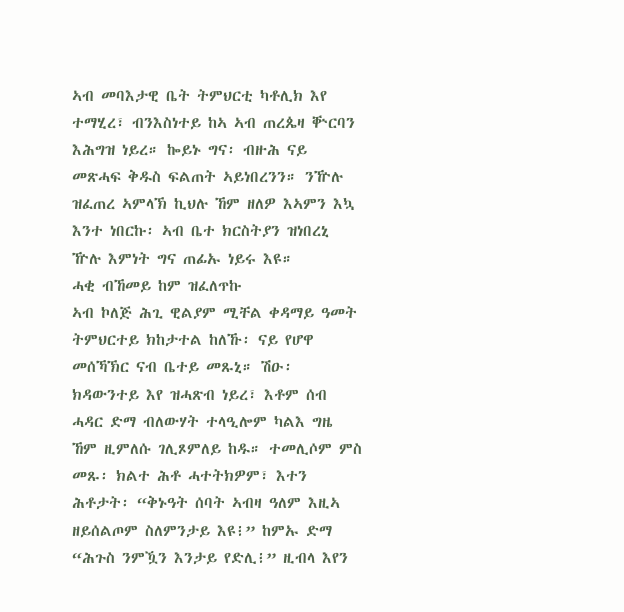ኣብ መባእታዊ ቤት ትምህርቲ ካቶሊክ እየ ተማሂረ፣ ብንእስነተይ ከኣ ኣብ ጠረጴዛ ቝርባን እሕግዝ ነይረ። ኰይኑ ግና፡ ብዙሕ ናይ መጽሓፍ ቅዱስ ፍልጠት ኣይነበረንን። ንዅሉ ዝፈጠረ ኣምላኽ ኪህሉ ኸም ዘለዎ እኣምን እኳ እንተ ነበርኩ፡ ኣብ ቤተ ክርስትያን ዝነበረኒ ዅሉ እምነት ግና ጠፊኡ ነይሩ እዩ።
ሓቂ ብኸመይ ከም ዝፈለጥኩ
ኣብ ኮለጅ ሕጊ ዊልያም ሚቸል ቀዳማይ ዓመት ትምህርተይ ክከታተል ከለኹ፡ ናይ የሆዋ መሰኻኽር ናብ ቤተይ መጹኒ። ሽዑ፡ ክዳውንተይ እየ ዝሓጽብ ነይረ፣ እቶም ሰብ ሓዳር ድማ ብለውሃት ተላዒሎም ካልእ ግዜ ኸም ዚምለሱ ገሊጾምለይ ከዱ። ተመሊሶም ምስ መጹ፡ ክልተ ሕቶ ሓተትክዎም፣ እተን ሕቶታት፡ “ቅኑዓት ሰባት ኣብዛ ዓለም እዚኣ ዘይሰልጦም ስለምንታይ እዩ፧” ከምኡ ድማ “ሕጉስ ንምዃን እንታይ የድሊ፧” ዚብላ እየን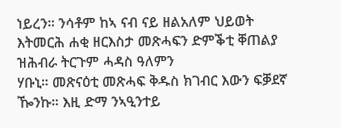ነይረን። ንሳቶም ከኣ ናብ ናይ ዘልአለም ህይወት እትመርሕ ሐቂ ዘርእስታ መጽሓፍን ድምቕቲ ቐጠልያ ዝሕብራ ትርጉም ሓዳስ ዓለምን
ሃቡኒ። መጽናዕቲ መጽሓፍ ቅዱስ ክገብር እውን ፍቓደኛ ዀንኩ። እዚ ድማ ንኣዒንተይ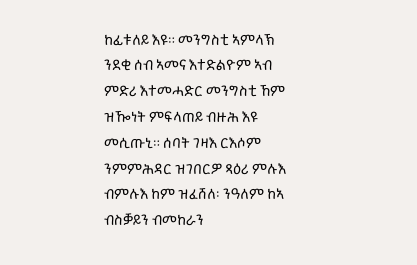ከፊቱለይ እዩ። መንግስቲ ኣምላኽ ንደቂ ሰብ ኣመና እተድልዮም ኣብ ምድሪ እተመሓድር መንግስቲ ኸም ዝዀነት ምፍላጠይ ብዙሕ እዩ መሲጡኒ። ሰባት ገዛእ ርእሶም ንምምሕዳር ዝገበርዎ ጻዕሪ ምሉእ ብምሉእ ከም ዝፈሸለ፡ ንዓለም ከኣ ብስቓይን ብመከራን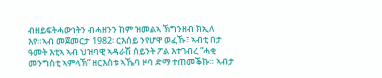ብዘይፍትሓውነትን ብሓዘንን ከም ዝመልኣ ኽግንዘብ ክኢለ እየ።ኣብ መጀመርታ 1982፡ ርእሰይ ንየሆዋ ወፈኹ፣ ኣብቲ በታ ዓመት እቲኣ ኣብ ህዝባዊ ኣዳራሽ ሰይንት ፖል እተገብረ “ሓቂ መንግስቲ ኣምላኽ” ዘርእስቱ ኣኼባ ዞባ ድማ ተጠመቕኩ። ኣብታ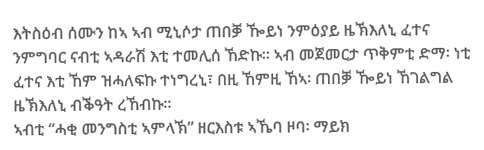እትስዕብ ሰሙን ከኣ ኣብ ሚኒሶታ ጠበቓ ዀይነ ንምዕያይ ዜኽእለኒ ፈተና ንምግባር ናብቲ ኣዳራሽ እቲ ተመሊሰ ኸድኩ። ኣብ መጀመርታ ጥቅምቲ ድማ፡ ነቲ ፈተና እቲ ኸም ዝሓለፍኩ ተነግረኒ፣ በዚ ኸምዚ ኸኣ፡ ጠበቓ ዀይነ ኸገልግል ዜኽእለኒ ብቕዓት ረኸብኩ።
ኣብቲ “ሓቂ መንግስቲ ኣምላኽ” ዘርእስቱ ኣኼባ ዞባ፡ ማይክ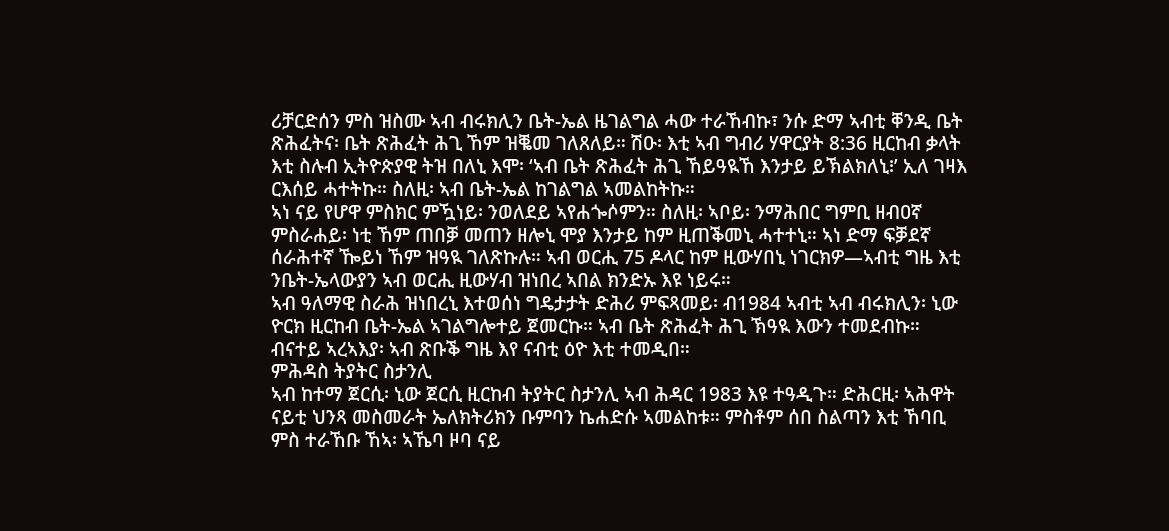ሪቻርድሰን ምስ ዝስሙ ኣብ ብሩክሊን ቤት-ኤል ዜገልግል ሓው ተራኸብኩ፣ ንሱ ድማ ኣብቲ ቐንዲ ቤት ጽሕፈትና፡ ቤት ጽሕፈት ሕጊ ኸም ዝቘመ ገለጸለይ። ሽዑ፡ እቲ ኣብ ግብሪ ሃዋርያት 8:36 ዚርከብ ቃላት እቲ ስሉብ ኢትዮጵያዊ ትዝ በለኒ እሞ፡ ‘ኣብ ቤት ጽሕፈት ሕጊ ኸይዓዪኸ እንታይ ይኽልክለኒ፧’ ኢለ ገዛእ ርእሰይ ሓተትኩ። ስለዚ፡ ኣብ ቤት-ኤል ከገልግል ኣመልከትኩ።
ኣነ ናይ የሆዋ ምስክር ምዃነይ፡ ንወለደይ ኣየሐጐሶምን። ስለዚ፡ ኣቦይ፡ ንማሕበር ግምቢ ዘብዐኛ ምስራሐይ፡ ነቲ ኸም ጠበቓ መጠን ዘሎኒ ሞያ እንታይ ከም ዚጠቕመኒ ሓተተኒ። ኣነ ድማ ፍቓደኛ ሰራሕተኛ ዀይነ ኸም ዝዓዪ ገለጽኩሉ። ኣብ ወርሒ 75 ዶላር ከም ዚውሃበኒ ነገርክዎ—ኣብቲ ግዜ እቲ ንቤት-ኤላውያን ኣብ ወርሒ ዚውሃብ ዝነበረ ኣበል ክንድኡ እዩ ነይሩ።
ኣብ ዓለማዊ ስራሕ ዝነበረኒ እተወሰነ ግዴታታት ድሕሪ ምፍጻመይ፡ ብ1984 ኣብቲ ኣብ ብሩክሊን፡ ኒው ዮርክ ዚርከብ ቤት-ኤል ኣገልግሎተይ ጀመርኩ። ኣብ ቤት ጽሕፈት ሕጊ ኽዓዪ እውን ተመደብኩ። ብናተይ ኣረኣእያ፡ ኣብ ጽቡቕ ግዜ እየ ናብቲ ዕዮ እቲ ተመዲበ።
ምሕዳስ ትያትር ስታንሊ
ኣብ ከተማ ጀርሲ፡ ኒው ጀርሲ ዚርከብ ትያትር ስታንሊ ኣብ ሕዳር 1983 እዩ ተዓዲጉ። ድሕርዚ፡ ኣሕዋት ናይቲ ህንጻ መስመራት ኤለክትሪክን ቡምባን ኬሐድሱ ኣመልከቱ። ምስቶም ሰበ ስልጣን እቲ ኸባቢ ምስ ተራኸቡ ኸኣ፡ ኣኼባ ዞባ ናይ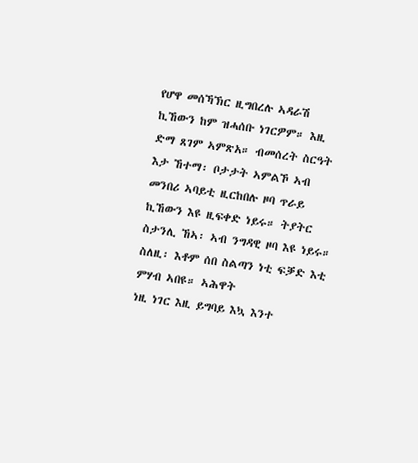የሆዋ መሰኻኽር ዚግበረሉ ኣዳራሽ ኪኸውን ከም ዝሓሰቡ ነገርዎም። እዚ ድማ ጸገም ኣምጽአ። ብመሰረት ስርዓት እታ ኸተማ፡ ቦታታት ኣምልኾ ኣብ መንበሪ ኣባይቲ ዚርከበሉ ዞባ ጥራይ ኪኸውን እዩ ዚፍቀድ ነይሩ። ትያትር ስታንሊ ኸኣ፡ ኣብ ንግዳዊ ዞባ እዩ ነይሩ። ስለዚ፡ እቶም ሰበ ስልጣን ነቲ ፍቓድ እቲ ምሃብ ኣበዩ። ኣሕዋት
ነዚ ነገር እዚ ይግባይ እኳ እንተ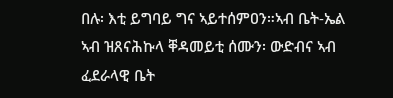በሉ፡ እቲ ይግባይ ግና ኣይተሰምዐን።ኣብ ቤት-ኤል ኣብ ዝጸናሕኩላ ቐዳመይቲ ሰሙን፡ ውድብና ኣብ ፈደራላዊ ቤት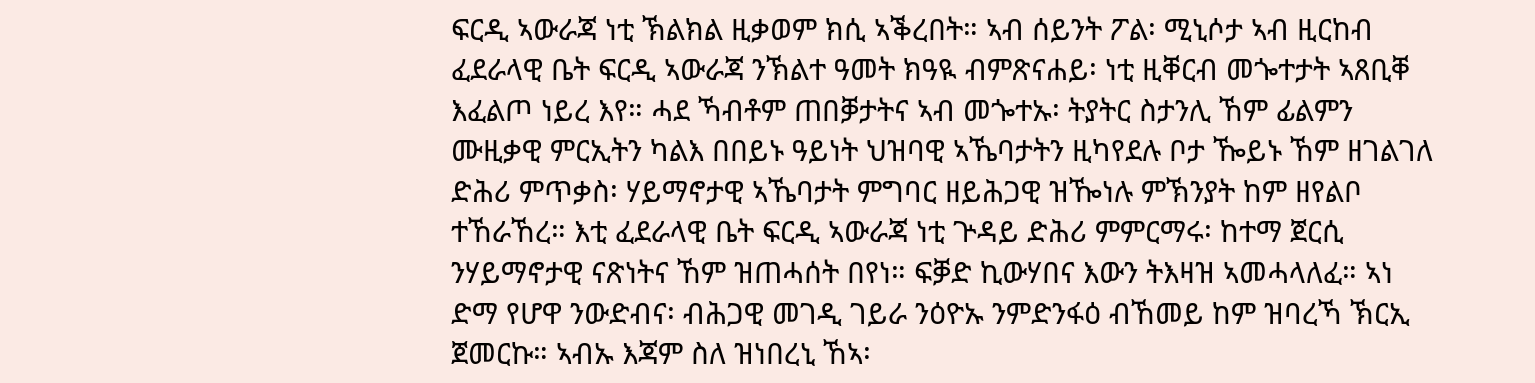ፍርዲ ኣውራጃ ነቲ ኽልክል ዚቃወም ክሲ ኣቕረበት። ኣብ ሰይንት ፖል፡ ሚኒሶታ ኣብ ዚርከብ ፈደራላዊ ቤት ፍርዲ ኣውራጃ ንኽልተ ዓመት ክዓዪ ብምጽናሐይ፡ ነቲ ዚቐርብ መጐተታት ኣጸቢቐ እፈልጦ ነይረ እየ። ሓደ ኻብቶም ጠበቓታትና ኣብ መጐተኡ፡ ትያትር ስታንሊ ኸም ፊልምን ሙዚቃዊ ምርኢትን ካልእ በበይኑ ዓይነት ህዝባዊ ኣኼባታትን ዚካየደሉ ቦታ ዀይኑ ኸም ዘገልገለ ድሕሪ ምጥቃስ፡ ሃይማኖታዊ ኣኼባታት ምግባር ዘይሕጋዊ ዝዀነሉ ምኽንያት ከም ዘየልቦ ተኸራኸረ። እቲ ፈደራላዊ ቤት ፍርዲ ኣውራጃ ነቲ ጕዳይ ድሕሪ ምምርማሩ፡ ከተማ ጀርሲ ንሃይማኖታዊ ናጽነትና ኸም ዝጠሓሰት በየነ። ፍቓድ ኪውሃበና እውን ትእዛዝ ኣመሓላለፈ። ኣነ ድማ የሆዋ ንውድብና፡ ብሕጋዊ መገዲ ገይራ ንዕዮኡ ንምድንፋዕ ብኸመይ ከም ዝባረኻ ኽርኢ ጀመርኩ። ኣብኡ እጃም ስለ ዝነበረኒ ኸኣ፡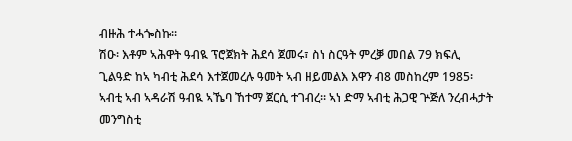ብዙሕ ተሓጐስኩ።
ሽዑ፡ እቶም ኣሕዋት ዓብዪ ፕሮጀክት ሕደሳ ጀመሩ፣ ስነ ስርዓት ምረቓ መበል 79 ክፍሊ ጊልዓድ ከኣ ካብቲ ሕደሳ እተጀመረሉ ዓመት ኣብ ዘይመልእ እዋን ብ8 መስከረም 1985፡ ኣብቲ ኣብ ኣዳራሽ ዓብዪ ኣኼባ ኸተማ ጀርሲ ተገብረ። ኣነ ድማ ኣብቲ ሕጋዊ ጕጅለ ንረብሓታት መንግስቲ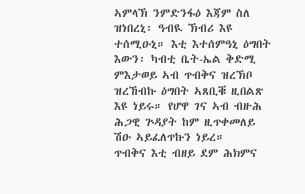ኣምላኽ ንምድንፋዕ እጃም ስለ ዝነበረኒ፡ ዓብዪ ኽብሪ እዩ ተሰሚዑኒ። እቲ እተሰምዓኒ ዕግበት እውን፡ ካብቲ ቤት-ኤል ቅድሚ ምእታወይ ኣብ ጥብቅና ዝረኽቦ ዝረኸብኩ ዕግበት ኣጸቢቑ ዚበልጽ እዩ ነይሩ። የሆዋ ገና ኣብ ብዙሕ ሕጋዊ ጕዳያት ከም ዚጥቀመለይ ሽዑ ኣይፈለጥኩን ነይረ።
ጥብቅና እቲ ብዘይ ደም ሕክምና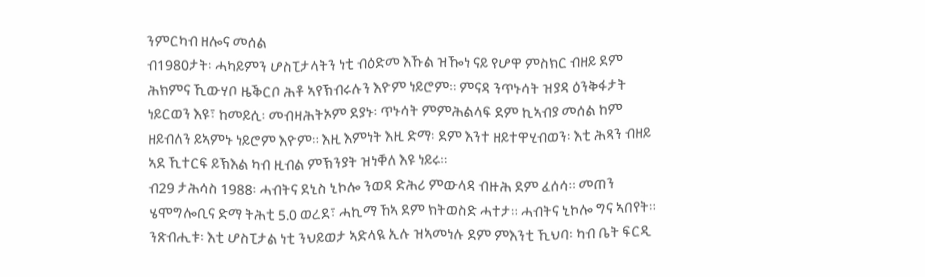ንምርካብ ዘሎና መሰል
ብ1980ታት፡ ሓካይምን ሆስፒታላትን ነቲ ብዕድመ እኹል ዝዀነ ናይ የሆዋ ምስክር ብዘይ ደም ሕክምና ኺውሃቦ ዜቕርቦ ሕቶ ኣየኽብሩሉን እዮም ነይሮም። ምናዳ ንጥኑሳት ዝያዳ ዕንቅፋታት ነይርወን እዩ፣ ከመይሲ፡ መብዛሕትኦም ደያኑ፡ ጥኑሳት ምምሕልላፍ ደም ኪኣብያ መሰል ከም ዘይብለን ይኣምኑ ነይሮም እዮም። እዚ እምነት እዚ ድማ፡ ደም እንተ ዘይተዋሂብወን፡ እቲ ሕጻን ብዘይ ኣደ ኺተርፍ ይኽእል ካብ ዚብል ምኽንያት ዝነቐለ እዩ ነይሩ።
ብ29 ታሕሳስ 1988፡ ሓብትና ደኒስ ኒኮሎ ንወዳ ድሕሪ ምውላዳ ብዙሕ ደም ፈሰሳ። መጠን ሄሞግሎቢና ድማ ትሕቲ 5.0 ወረደ፣ ሓኪማ ኸኣ ደም ክትወስድ ሓተታ። ሓብትና ኒኮሎ ግና ኣበየት። ንጽብሒቱ፡ እቲ ሆስፒታል ነቲ ንህይወታ ኣድላዪ ኢሉ ዝኣመነሉ ደም ምእንቲ ኺህባ፡ ካብ ቤት ፍርዲ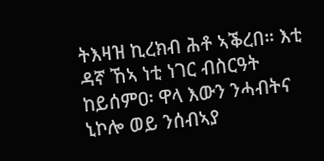ትእዛዝ ኪረክብ ሕቶ ኣቕረበ። እቲ ዳኛ ኸኣ ነቲ ነገር ብስርዓት ከይሰምዐ፡ ዋላ እውን ንሓብትና ኒኮሎ ወይ ንሰብኣያ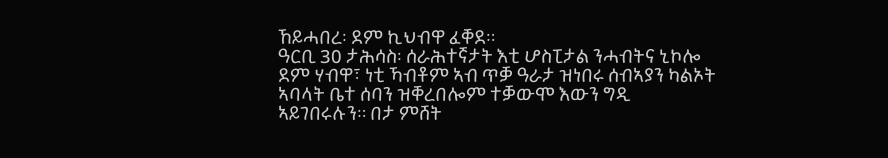ኸይሓበረ፡ ደም ኪህብዋ ፈቐደ።
ዓርቢ 30 ታሕሳስ፡ ሰራሕተኛታት እቲ ሆስፒታል ንሓብትና ኒኮሎ ደም ሃብዋ፣ ነቲ ኻብቶም ኣብ ጥቓ ዓራታ ዝነበሩ ሰብኣያን ካልኦት ኣባላት ቤተ ሰባን ዝቐረበሎም ተቓውሞ እውን ግዲ ኣይገበሩሉን። በታ ምሸት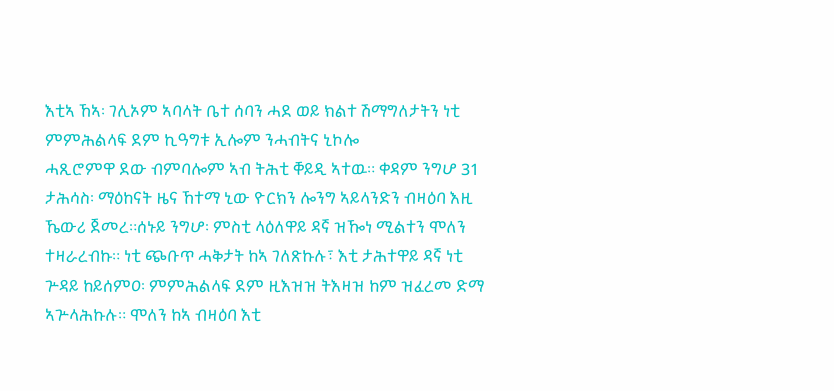እቲኣ ኸኣ፡ ገሊኦም ኣባላት ቤተ ሰባን ሓደ ወይ ክልተ ሽማግለታትን ነቲ ምምሕልላፍ ደም ኪዓግቱ ኢሎም ንሓብትና ኒኮሎ
ሓጺሮምዋ ደው ብምባሎም ኣብ ትሕቲ ቐይዲ ኣተዉ። ቀዳም ንግሆ 31 ታሕሳስ፡ ማዕከናት ዜና ኸተማ ኒው ዮርክን ሎንግ ኣይላንድን ብዛዕባ እዚ ኼውሪ ጀመረ።ሰኑይ ንግሆ፡ ምስቲ ላዕለዋይ ዳኛ ዝዀነ ሚልተን ሞለን ተዛራረብኩ። ነቲ ጭቡጥ ሓቅታት ከኣ ገለጽኩሉ፣ እቲ ታሕተዋይ ዳኛ ነቲ ጕዳይ ከይሰምዐ፡ ምምሕልላፍ ደም ዚእዝዝ ትእዛዝ ከም ዝፈረመ ድማ ኣጕላሕኩሉ። ሞለን ከኣ ብዛዕባ እቲ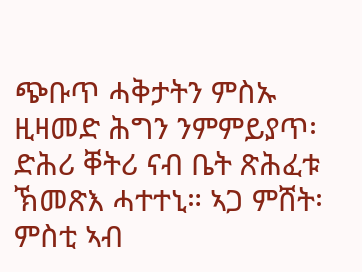ጭቡጥ ሓቅታትን ምስኡ ዚዛመድ ሕግን ንምምይያጥ፡ ድሕሪ ቐትሪ ናብ ቤት ጽሕፈቱ ኽመጽእ ሓተተኒ። ኣጋ ምሸት፡ ምስቲ ኣብ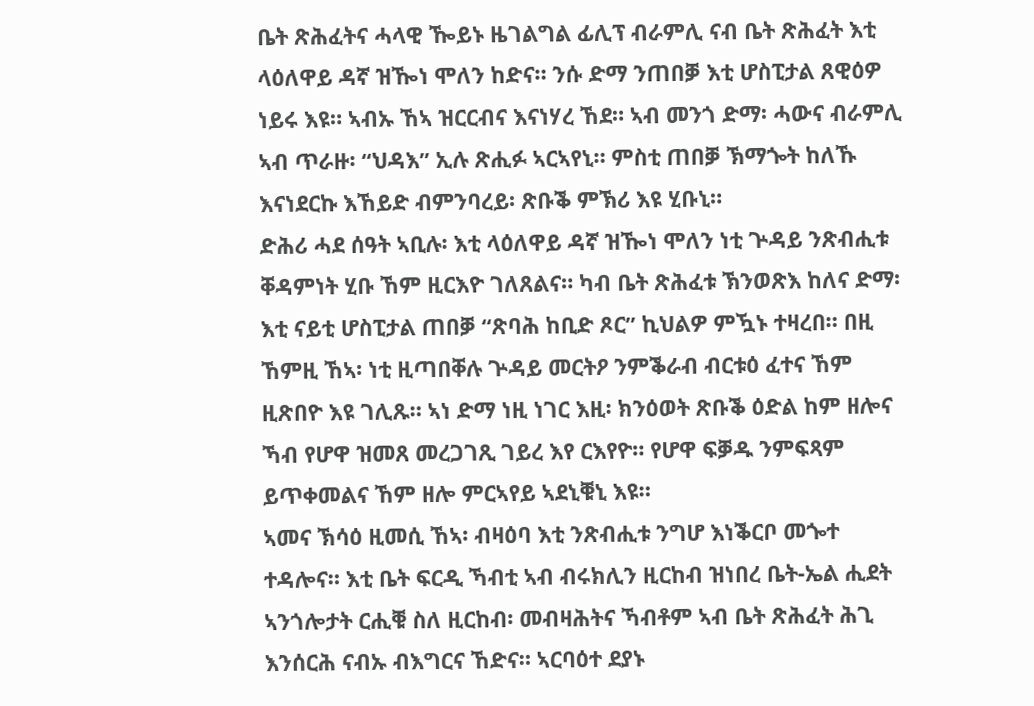ቤት ጽሕፈትና ሓላዊ ዀይኑ ዜገልግል ፊሊፕ ብራምሊ ናብ ቤት ጽሕፈት እቲ ላዕለዋይ ዳኛ ዝዀነ ሞለን ከድና። ንሱ ድማ ንጠበቓ እቲ ሆስፒታል ጸዊዕዎ ነይሩ እዩ። ኣብኡ ኸኣ ዝርርብና እናነሃረ ኸደ። ኣብ መንጎ ድማ፡ ሓውና ብራምሊ ኣብ ጥራዙ፡ “ህዳእ” ኢሉ ጽሒፉ ኣርኣየኒ። ምስቲ ጠበቓ ኽማጐት ከለኹ እናነደርኩ እኸይድ ብምንባረይ፡ ጽቡቕ ምኽሪ እዩ ሂቡኒ።
ድሕሪ ሓደ ሰዓት ኣቢሉ፡ እቲ ላዕለዋይ ዳኛ ዝዀነ ሞለን ነቲ ጕዳይ ንጽብሒቱ ቐዳምነት ሂቡ ኸም ዚርእዮ ገለጸልና። ካብ ቤት ጽሕፈቱ ኽንወጽእ ከለና ድማ፡ እቲ ናይቲ ሆስፒታል ጠበቓ “ጽባሕ ከቢድ ጾር” ኪህልዎ ምዃኑ ተዛረበ። በዚ ኸምዚ ኸኣ፡ ነቲ ዚጣበቐሉ ጕዳይ መርትዖ ንምቕራብ ብርቱዕ ፈተና ኸም ዚጽበዮ እዩ ገሊጹ። ኣነ ድማ ነዚ ነገር እዚ፡ ክንዕወት ጽቡቕ ዕድል ከም ዘሎና ኻብ የሆዋ ዝመጸ መረጋገጺ ገይረ እየ ርእየዮ። የሆዋ ፍቓዱ ንምፍጻም ይጥቀመልና ኸም ዘሎ ምርኣየይ ኣደኒቑኒ እዩ።
ኣመና ኽሳዕ ዚመሲ ኸኣ፡ ብዛዕባ እቲ ንጽብሒቱ ንግሆ እነቕርቦ መጐተ ተዳሎና። እቲ ቤት ፍርዲ ኻብቲ ኣብ ብሩክሊን ዚርከብ ዝነበረ ቤት-ኤል ሒደት ኣንጎሎታት ርሒቑ ስለ ዚርከብ፡ መብዛሕትና ኻብቶም ኣብ ቤት ጽሕፈት ሕጊ እንሰርሕ ናብኡ ብእግርና ኸድና። ኣርባዕተ ደያኑ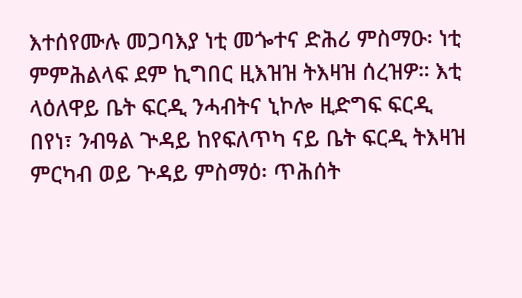እተሰየሙሉ መጋባእያ ነቲ መጐተና ድሕሪ ምስማዑ፡ ነቲ ምምሕልላፍ ደም ኪግበር ዚእዝዝ ትእዛዝ ሰረዝዎ። እቲ ላዕለዋይ ቤት ፍርዲ ንሓብትና ኒኮሎ ዚድግፍ ፍርዲ በየነ፣ ንብዓል ጕዳይ ከየፍለጥካ ናይ ቤት ፍርዲ ትእዛዝ ምርካብ ወይ ጕዳይ ምስማዕ፡ ጥሕሰት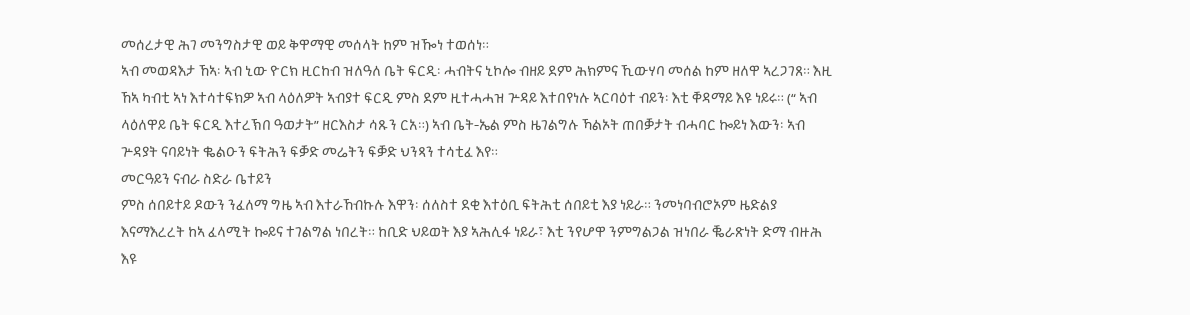መሰረታዊ ሕገ መንግስታዊ ወይ ቅዋማዊ መሰላት ከም ዝዀነ ተወሰነ።
ኣብ መወዳእታ ኸኣ፡ ኣብ ኒው ዮርክ ዚርከብ ዝለዓለ ቤት ፍርዲ፡ ሓብትና ኒኮሎ ብዘይ ደም ሕክምና ኺውሃባ መሰል ከም ዘለዋ ኣረጋገጸ። እዚ ኸኣ ካብቲ ኣነ እተሳተፍክዎ ኣብ ላዕለዎት ኣብያተ ፍርዲ ምስ ደም ዚተሓሓዝ ጕዳይ እተበየነሉ ኣርባዕተ ብይን፡ እቲ ቐዳማይ እዩ ነይሩ። (“ ኣብ ላዕለዋይ ቤት ፍርዲ እተረኽበ ዓወታት” ዘርእስታ ሳጹን ርአ።) ኣብ ቤት-ኤል ምስ ዜገልግሉ ኻልኦት ጠበቓታት ብሓባር ኰይነ እውን፡ ኣብ ጕዳያት ናባይነት ቈልዑን ፍትሕን ፍቓድ መሬትን ፍቓድ ህንጻን ተሳቲፈ እየ።
መርዓይን ናብራ ስድራ ቤተይን
ምስ ሰበይተይ ዶውን ንፈለማ ግዜ ኣብ እተራኸብኩሉ እዋን፡ ሰለስተ ደቂ እተዕቢ ፍትሕቲ ሰበይቲ እያ ነይራ። ንመነባብሮኦም ዜድልያ እናማእረረት ከኣ ፈላሚት ኰይና ተገልግል ነበረት። ከቢድ ህይወት እያ ኣሕሊፋ ነይራ፣ እቲ ንየሆዋ ንምግልጋል ዝነበራ ቘራጽነት ድማ ብዙሕ እዩ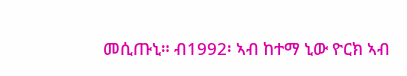መሲጡኒ። ብ1992፡ ኣብ ከተማ ኒው ዮርክ ኣብ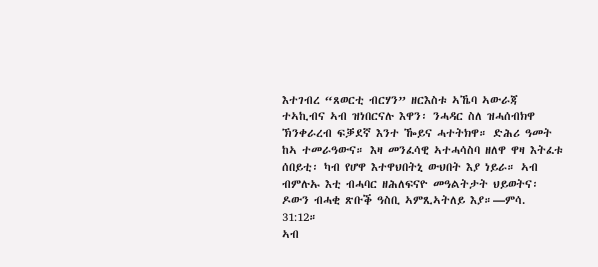እተገብረ “ጸወርቲ ብርሃን” ዘርእስቱ ኣኼባ ኣውራጃ ተኣኪብና ኣብ ዝነበርናሉ እዋን፡ ንሓዳር ስለ ዝሓሰብክዋ ኽንቀራረብ ፍቓደኛ እንተ ዀይና ሓተትክዋ። ድሕሪ ዓመት ከኣ ተመራዓውና። እዛ መንፈሳዊ ኣተሓሳስባ ዘለዋ ዋዛ እትፈቱ ሰበይቲ፡ ካብ የሆዋ እተዋህበትኒ ውህበት እያ ነይራ። ኣብ ብምሉኡ እቲ ብሓባር ዘሕለፍናዮ መዓልትታት ህይወትና፡ ዶውን ብሓቂ ጽቡቕ ዓስቢ ኣምጺኣትለይ እያ።—ምሳ. 31:12።
ኣብ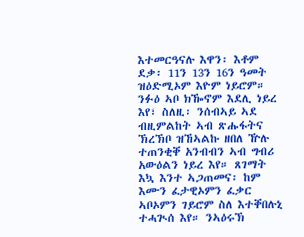እተመርዓናሉ እዋን፡ እቶም ደቃ፡ 11ን 13ን 16ን ዓመት ዝዕድሚኦም እዮም ነይሮም። ንፉዕ ኣቦ ክዀኖም እደሊ ነይረ እየ፣ ስለዚ፡ ንሰብኣይ ኣደ ብዚምልከት ኣብ ጽሑፋትና ኽረኽቦ ዝኸኣልኩ ዘበለ ዅሉ ተጠንቂቐ አንብብን ኣብ ግብሪ አውዕልን ነይረ እየ። ጸገማት እኳ እንተ ኣጋጠመና፡ ከም እሙን ፈታዊኦምን ፈቃር ኣቦኦምን ገይሮም ስለ እተቐበሉኒ ተሓጒሰ እየ። ንኣዕሩኽ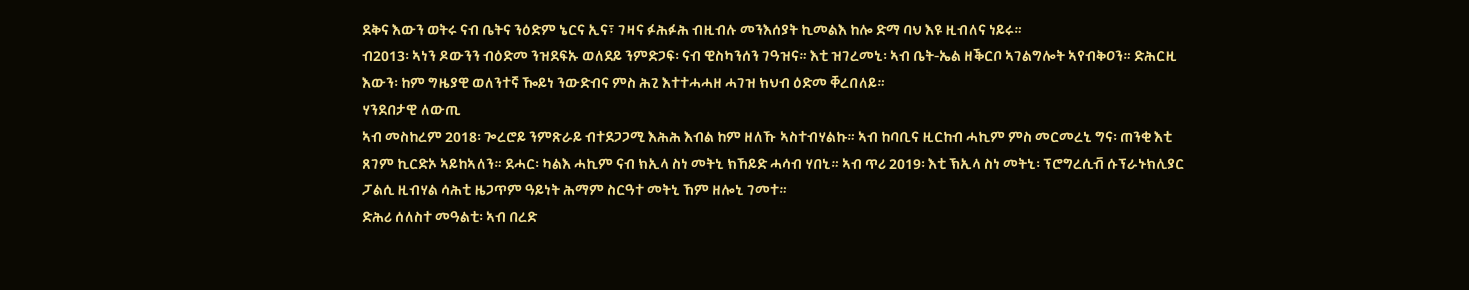ደቅና እውን ወትሩ ናብ ቤትና ንዕድም ኔርና ኢና፣ ገዛና ፉሕፉሕ ብዚብሉ መንእሰያት ኪመልእ ከሎ ድማ ባህ እዩ ዚብለና ነይሩ።
ብ2013፡ ኣነን ዶውንን ብዕድመ ንዝደፍኡ ወለደይ ንምድጋፍ፡ ናብ ዊስካንሰን ገዓዝና። እቲ ዝገረመኒ፡ ኣብ ቤት-ኤል ዘቕርቦ ኣገልግሎት ኣየብቅዐን። ድሕርዚ እውን፡ ከም ግዜያዊ ወለንተኛ ዀይነ ንውድብና ምስ ሕጊ እተተሓሓዘ ሓገዝ ክህብ ዕድመ ቐረበለይ።
ሃንደበታዊ ለውጢ
ኣብ መስከረም 2018፡ ጐረሮይ ንምጽራይ ብተደጋጋሚ እሕሕ እብል ከም ዘለኹ ኣስተብሃልኩ። ኣብ ከባቢና ዚርከብ ሓኪም ምስ መርመረኒ ግና፡ ጠንቂ እቲ ጸገም ኪርድኦ ኣይከኣለን። ደሓር፡ ካልእ ሓኪም ናብ ክኢላ ስነ መትኒ ክኸይድ ሓሳብ ሃበኒ። ኣብ ጥሪ 2019፡ እቲ ኽኢላ ስነ መትኒ፡ ፕሮግረሲቭ ሱፕራኑክሊያር ፓልሲ ዚብሃል ሳሕቲ ዜጋጥም ዓይነት ሕማም ስርዓተ መትኒ ኸም ዘሎኒ ገመተ።
ድሕሪ ሰለስተ መዓልቲ፡ ኣብ በረድ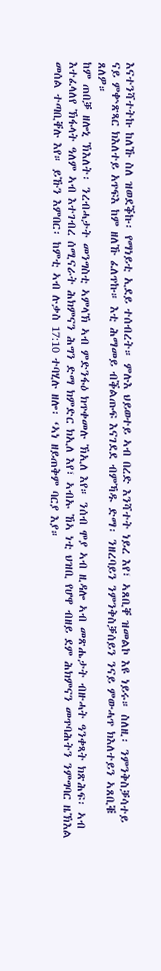እናተንሻተትኩ ከለኹ ስለ ዝወደቕኩ፡ የማነይቲ ኢደይ ተሰብረት። ምሉእ ህይወተይ ኣብ በረድ እንሻተት ነይረ እየ፣ ኣጸቢቐ ዝመልኮ እዩ ነይሩ። ስለዚ፡ ንምንቅስቓሳተይ ናይ ምቍጽጻር ክእለተይ አጥፍእ ከም ዘለኹ ፈለጥኩ። እቲ ሕማመይ ብቕልጡፍ እናገደደ ብምኻዱ ድማ፡ ንዘረባይን ንምንቅስቓሰይን ንናይ ምውሓጥ ክእለተይን ኣጸቢቑ ጸለዎ።
ከም ጠበቓ ዘሎኒ ኽእለት፡ ንረብሓታት መንግስቲ ኣምላኽ ኣብ ምድንፋዕ ክጥቀመሉ ኽኢለ እየ። ንሰብ ሞያ ኣብ ዚዳሎ ኣብ መጽሔታት ብዙሓት ዓንቀጻት ክጽሕፍ፡ ኣብ እተፈላለየ ኽፋላት ዓለም ኣብ እተገብረ ሰሚናራት ሕክምናን ሕግን ድማ ክምድር ክኢለ እየ፣ ኣብኡ ኸኣ ነቲ ህዝቢ የሆዋ ብዘይ ደም ሕክምናን መጥባሕትን ንምግባር ዜኽእል መሰል ተጣቢቐሉ እየ። ይኹን እምበር፡ ከምቲ ኣብ ሉቃስ 17:10 ተባሂሉ ዘሎ፡ ‘ኣነ ዘይጠቅም ባርያ እያ።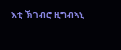እቲ ኽገብሮ ዚግብኣኒ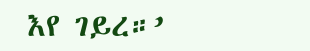እየ ገይረ።’